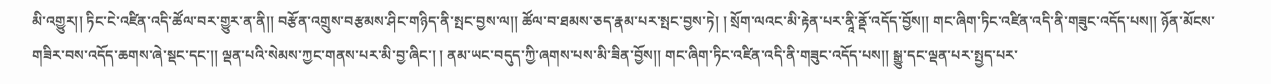མི་འགྱུར།། ཏིང་ངེ་འཛིན་འདི་ཚོལ་བར་གྱུར་ན་ནི།། བརྩོན་འགྲུས་བརྩམས་ཤིང་གཉིད་ནི་སྤང་བྱས་ལ།། ཚོལ་བ་ཐམས་ཅད་རྣམ་པར་སྤང་བྱས་ཏེ། ། སྲོག་ལའང་མི་རྟེན་པར་ནཱི་ནྡོ་འདོད་བྱོས།། གང་ཞིག་ཏིང་འཛིན་འདི་ནི་གཟུང་འདོད་པས།། ཉོན་མོངས་གཟིར་བས་འདོད་ཆགས་ཞེ་སྡང་དང་།། ལྡན་པའི་སེམས་ཀྱང་གནས་པར་མི་བྱ་ཞིང་། ། ནམ་ཡང་བདུད་ཀྱི་ཞགས་པས་མི་ཟིན་བྱོས།། གང་ཞིག་ཏིང་འཛིན་འདི་ནི་གཟུང་འདོད་པས།། སྒྱུ་དང་ལྡན་པར་སྤྱད་པར་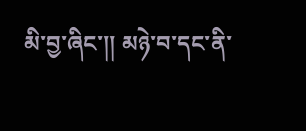མི་བྱ་ཞིང་།། མཉེ་བ་དང་ནི་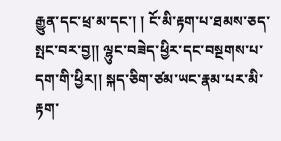རྒྱུན་དང་ཕྲ་མ་དང་། ། ངོ་མི་རྟག་པ་ཐམས་ཅད་སྤང་བར་བྱ།། ལྷུང་བཟེད་ཕྱིར་དང་བསྔགས་པ་དག་གི་ཕྱིར།། སྐད་ཅིག་ཙམ་ཡང་རྣམ་པར་མི་རྟག་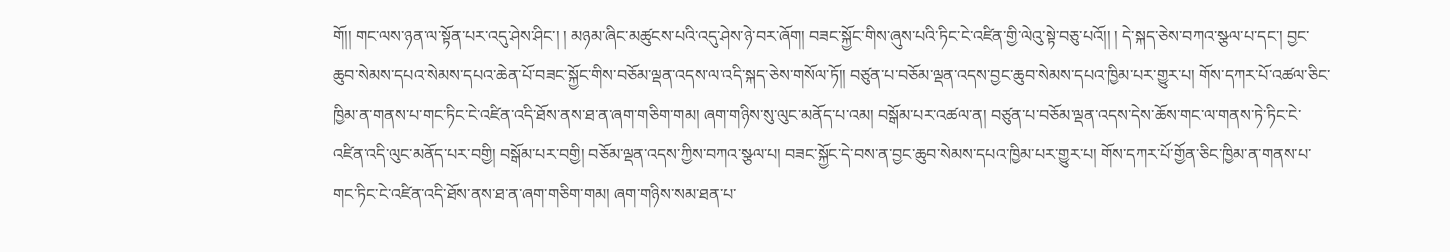གོ།། གང་ལས་ཉན་ལ་སྟོན་པར་འདུ་ཤེས་ཤིང་། ། མཉམ་ཞིང་མཚུངས་པའི་འདུ་ཤེས་ཉེ་བར་ཞོག། བཟང་སྐྱོང་གིས་ཞུས་པའི་ཏིང་ངེ་འཛིན་གྱི་ལེའུ་སྟེ་བཅུ་པའོ།། ། དེ་སྐད་ཅེས་བཀའ་སྩལ་པ་དང་། བྱང་ཆུབ་སེམས་དཔའ་སེམས་དཔའ་ཆེན་པོ་བཟང་སྐྱོང་གིས་བཅོམ་ལྡན་འདས་ལ་འདི་སྐད་ཅེས་གསོལ་ཏོ།། བཙུན་པ་བཅོམ་ལྡན་འདས་བྱང་ཆུབ་སེམས་དཔའ་ཁྱིམ་པར་གྱུར་པ། གོས་དཀར་པོ་འཚལ་ཅིང་ཁྱིམ་ན་གནས་པ་གང་ཏིང་ངེ་འཛིན་འདི་ཐོས་ནས་ཐ་ན་ཞག་གཅིག་གམ། ཞག་གཉིས་སུ་ལུང་མནོད་པ་འམ། བསྒོམ་པར་འཚལ་ན། བཙུན་པ་བཅོམ་ལྡན་འདས་དེས་ཆོས་གང་ལ་གནས་ཏེ་ཏིང་ངེ་འཛིན་འདི་ལུང་མནོད་པར་བགྱི། བསྒོམ་པར་བགྱི། བཅོམ་ལྡན་འདས་ཀྱིས་བཀའ་སྩལ་པ། བཟང་སྐྱོང་དེ་བས་ན་བྱང་ཆུབ་སེམས་དཔའ་ཁྱིམ་པར་གྱུར་པ། གོས་དཀར་པོ་གྱོན་ཅིང་ཁྱིམ་ན་གནས་པ་གང་ཏིང་ངེ་འཛིན་འདི་ཐོས་ནས་ཐ་ན་ཞག་གཅིག་གམ། ཞག་གཉིས་སམ་ཐན་པ་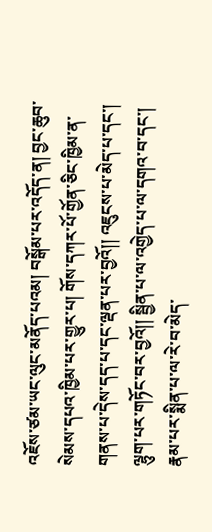འཇོས་ཙམ་ཡང་ལུང་མནོད་པའམ། བསྒོམ་པར་འདོད་ན། བྱང་ཆུབ་སེམས་དཔའ་ཁྱིམ་པར་གྱུར་པ། གོས་དཀར་པོ་གྱོན་ཅིང་ཁྱིམ་ན་གནས་པ་དེས་དད་པ་དང་ལྡན་པར་བྱའོ།། འཇུངས་པ་མེད་པ་དང་། ལྷུག་པར་གཏོང་བར་བྱའོ།། སྦྱིན་པ་ལ་འགྱེད་པ་ལ་དགའ་བ་དང་། རྣམ་པར་སྨིན་པ་ལ་རེ་བ་མེད་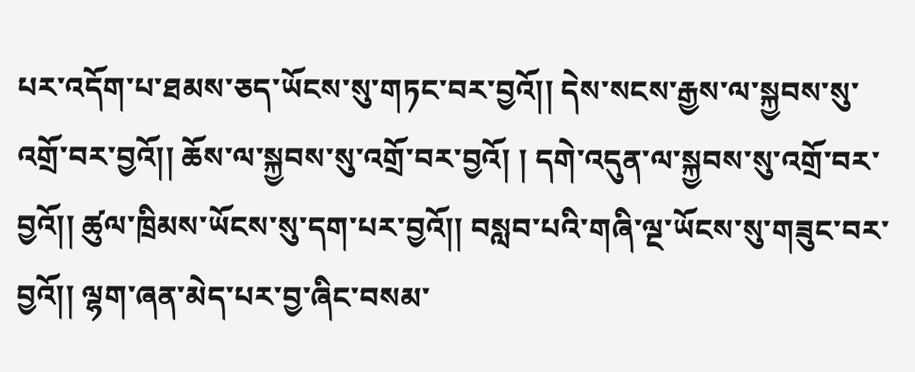པར་འདོག་པ་ཐམས་ཅད་ཡོངས་སུ་གཏང་བར་བྱའོ།། དེས་སངས་རྒྱས་ལ་སྐྱབས་སུ་འགྲོ་བར་བྱའོ།། ཆོས་ལ་སྐྱབས་སུ་འགྲོ་བར་བྱའོ། ། དགེ་འདུན་ལ་སྐྱབས་སུ་འགྲོ་བར་བྱའོ།། ཚུལ་ཁྲིམས་ཡོངས་སུ་དག་པར་བྱའོ།། བསླབ་པའི་གཞི་ལྔ་ཡོངས་སུ་གཟུང་བར་བྱའོ།། ལྷག་ཞན་མེད་པར་བྱ་ཞིང་བསམ་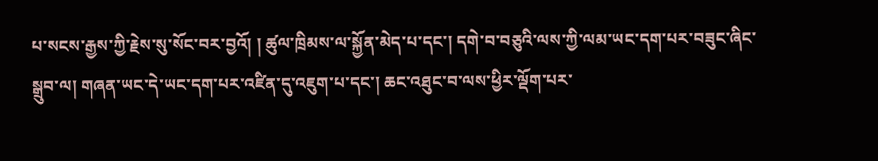པ་སངས་རྒྱས་ཀྱི་རྗེས་སུ་སོང་བར་བྱའོ། ། ཚུལ་ཁྲིམས་ལ་སྐྱོན་མེད་པ་དང་། དགེ་བ་བཅུའི་ལས་ཀྱི་ལམ་ཡང་དག་པར་བཟུང་ཞིང་སྒྲུབ་ལ། གཞན་ཡང་དེ་ཡང་དག་པར་འཛིན་དུ་འཇུག་པ་དང་། ཆང་འཐུང་བ་ལས་ཕྱིར་ལྡོག་པར་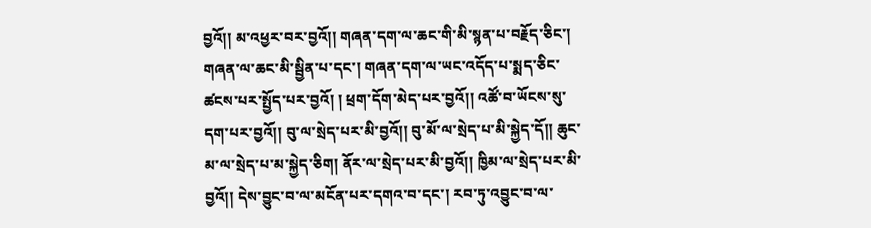བྱའོ།། མ་འཕྱར་བར་བྱའོ།། གཞན་དག་ལ་ཆང་གི་མི་སྙན་པ་བརྗོད་ཅིང་། གཞན་ལ་ཆང་མི་སྦྱིན་པ་དང་། གཞན་དག་ལ་ཡང་འདོད་པ་སྨད་ཅིང་ཚངས་པར་སྤྱོད་པར་བྱའོ། ། ཕྲག་དོག་མེད་པར་བྱའོ།། འཚོ་བ་ཡོངས་སུ་དག་པར་བྱའོ།། བུ་ལ་སྲེད་པར་མི་བྱའོ།། བུ་མོ་ལ་སྲེད་པ་མི་སྐྱེད་དོ།། ཆུང་མ་ལ་སྲེད་པ་མ་སྐྱེད་ཅིག། ནོར་ལ་སྲེད་པར་མི་བྱའོ།། ཁྱིམ་ལ་སྲེད་པར་མི་བྱའོ།། དེས་བྱུང་བ་ལ་མངོན་པར་དགའ་བ་དང་། རབ་ཏུ་འབྱུང་བ་ལ་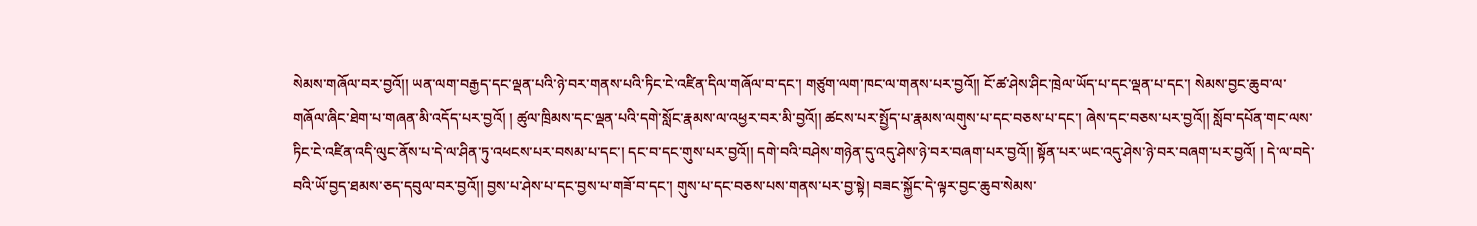སེམས་གཞོལ་བར་བྱའོ།། ཡན་ལག་བརྒྱད་དང་ལྡན་པའི་ཉེ་བར་གནས་པའི་ཏིང་ངེ་འཛིན་དིལ་གཞོལ་བ་དང་། གཙུག་ལག་ཁང་ལ་གནས་པར་བྱའོ།། ངོ་ཚ་ཤེས་ཤིང་ཁྲེལ་ཡོད་པ་དང་ལྡན་པ་དང་། སེམས་བྱང་ཆུབ་ལ་གཞོལ་ཞིང་ཐེག་པ་གཞན་མི་འདོད་པར་བྱའོ། ། ཚུལ་ཁྲིམས་དང་ལྡན་པའི་དགེ་སློང་རྣམས་ལ་འཕྱར་བར་མི་བྱའོ།། ཚངས་པར་སྤྱོད་པ་རྣམས་ལགུས་པ་དང་བཅས་པ་དང་། ཞེས་དང་བཅས་པར་བྱའོ།། སློབ་དཔོན་གང་ལས་ཏིང་ངེ་འཛིན་འདི་ལུང་ནོས་པ་དེ་ལ་ཤིན་ཏུ་འཕངས་པར་བསམ་པ་དང་། དང་བ་དང་གུས་པར་བྱའོ།། དགེ་བའི་བཤེས་གཉེན་དུ་འདུ་ཤེས་ཉེ་བར་བཞག་པར་བྱའོ།། སྟོན་པར་ཡང་འདུ་ཤེས་ཉེ་བར་བཞག་པར་བྱའོ། ། དེ་ལ་བདེ་བའི་ཡོ་བྱད་ཐམས་ཅད་དབུལ་བར་བྱའོ།། བྱས་པ་ཤེས་པ་དང་བྱས་པ་གཟོ་བ་དང་། གུས་པ་དང་བཅས་པས་གནས་པར་བྱ་སྟེ། བཟང་སྐྱོང་དེ་ལྟར་བྱང་ཆུབ་སེམས་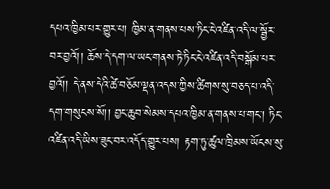དཔའ་ཁྱིམ་པར་གྱུར་པ། ཁྱིམ་ན་གནས་པས་ཏིང་ངེ་འཛིན་འདི་ལ་སྦྱོར་བར་བྱའོ།། ཆོས་དེ་དག་ལ་ཡང་གནས་ཏེ་ཏིང་ངེ་འཛིན་འདི་བསྒོམ་པར་བྱའོ།། དེ་ནས་དེའི་ཚེ་བཅོམ་ལྡན་འདས་ཀྱིས་ཚིགས་སུ་བཅད་པ་འདི་དག་གསུངས་སོ།། བྱང་ཆུབ་སེམས་དཔའ་ཁྱིམ་ན་གནས་པ་གང་། ཏིང་འཛིན་འདི་ཡིས་ཟུང་བར་འདོད་གྱུར་པས། རྟག་ཏུ་ཚུལ་ཁྲིམས་ཡོངས་སུ་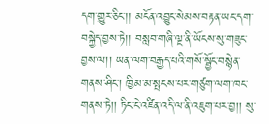དག་གྱུར་ཅིང་།། མངོན་འབྱུང་སེམས་བརྟན་ཡང་དག་བསྐྱེད་བྱས་ཏེ།། བསླབ་གཞི་ལྔ་ནི་ཡོངས་སུ་གཟུང་བྱས་ལ།། ཡན་ལག་བརྒྱད་པའི་གསོ་སྦྱོང་བསྙེན་གནས་ཤིང་། ཁྱིམ་མ་སྤངས་པར་གཙུག་ལག་ཁང་གནས་ཏེ།། ཏིང་ངེ་འཛིན་འདི་ལ་ནི་འཇུག་པར་བྱ།། སུ་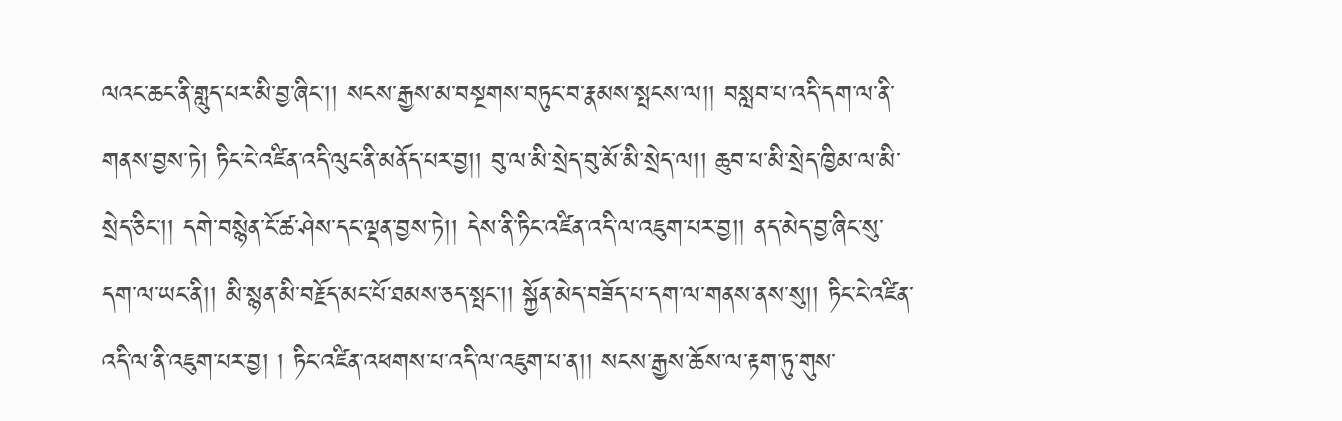ལའང་ཆང་ནི་གླུད་པར་མི་བྱ་ཞིང་།། སངས་རྒྱས་མ་བསྔགས་བཏུང་བ་རྣམས་སྤངས་ལ།། བསླབ་པ་འདི་དག་ལ་ནི་གནས་བྱས་ཏེ། ཏིང་ངེ་འཛིན་འདི་ལུང་ནི་མནོད་པར་བྱ།། བུ་ལ་མི་སྲེད་བུ་མོ་མི་སྲེད་ལ།། ཆུབ་པ་མི་སྲེད་ཁྱིམ་ལ་མི་སྲེད་ཅིང་།། དགེ་བསྙེན་ངོ་ཚ་ཤེས་དང་ལྡན་བྱས་ཏེ།། དེས་ནི་ཏིང་འཛིན་འདི་ལ་འཇུག་པར་བྱ།། ནད་མེད་བྱ་ཞིང་སུ་དག་ལ་ཡང་ནི།། མི་སྙན་མི་བརྗོད་མང་པོ་ཐམས་ཅད་སྤང་།། སྐྱོན་མེད་བཟོད་པ་དག་ལ་གནས་ནས་སུ།། ཏིང་ངེ་འཛིན་འདི་ལ་ནི་འཇུག་པར་བྱ། ། ཏིང་འཛིན་འཕགས་པ་འདི་ལ་འཇུག་པ་ན།། སངས་རྒྱས་ཆོས་ལ་རྟག་ཏུ་གུས་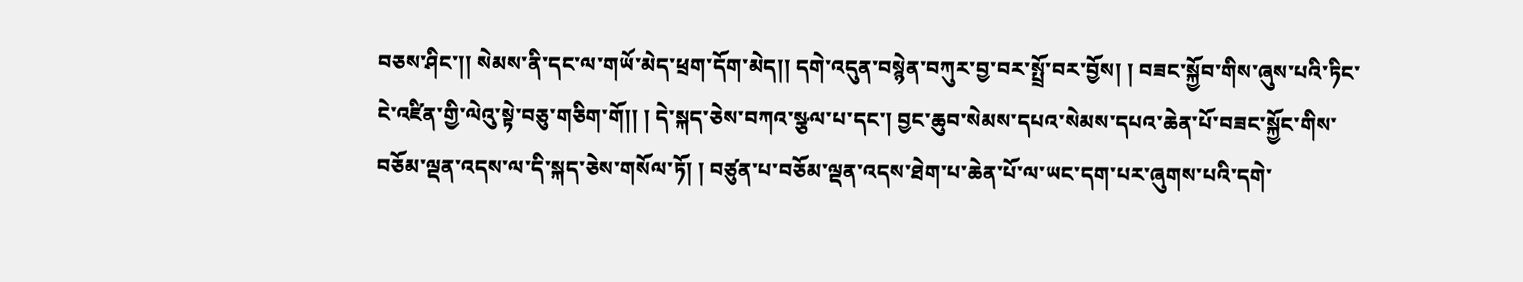བཅས་ཤིང་།། སེམས་ནི་དང་ལ་གཡོ་མེད་ཕྲག་དོག་མེད།། དགེ་འདུན་བསྙེན་བཀུར་བྱ་བར་སྤྲོ་བར་བྱོས། ། བཟང་སྐྱོབ་གིས་ཞུས་པའི་ཏིང་ངེ་འཛིན་གྱི་ལེའུ་སྟེ་བཅུ་གཅིག་གོ།། ། དེ་སྐད་ཅེས་བཀའ་སྩལ་པ་དང་། བྱང་ཆུབ་སེམས་དཔའ་སེམས་དཔའ་ཆེན་པོ་བཟང་སྐྱོང་གིས་བཅོམ་ལྡན་འདས་ལ་དི་སྐད་ཅེས་གསོལ་ཏོ། ། བཙུན་པ་བཅོམ་ལྡན་འདས་ཐེག་པ་ཆེན་པོ་ལ་ཡང་དག་པར་ཞུགས་པའི་དགེ་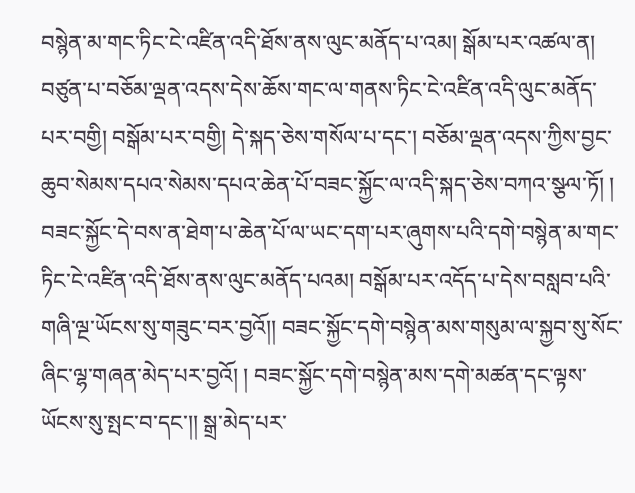བསྙེན་མ་གང་ཏིང་ངེ་འཛིན་འདི་ཐོས་ནས་ལུང་མནོད་པ་འམ། སྒོམ་པར་འཚལ་ན། བཙུན་པ་བཅོམ་ལྡན་འདས་དེས་ཆོས་གང་ལ་གནས་ཏིང་ངེ་འཛིན་འདི་ལུང་མནོད་པར་བགྱི། བསྒོམ་པར་བགྱི། དེ་སྐད་ཅེས་གསོལ་པ་དང་། བཅོམ་ལྡན་འདས་ཀྱིས་བྱང་ཆུབ་སེམས་དཔའ་སེམས་དཔའ་ཆེན་པོ་བཟང་སྐྱོང་ལ་འདི་སྐད་ཅེས་བཀའ་སྩལ་ཏོ། ། བཟང་སྐྱོང་དེ་བས་ན་ཐེག་པ་ཆེན་པོ་ལ་ཡང་དག་པར་ཞུགས་པའི་དགེ་བསྙེན་མ་གང་ཏིང་ངེ་འཛིན་འདི་ཐོས་ནས་ལུང་མནོད་པའམ། བསྒོམ་པར་འདོད་པ་དེས་བསླབ་པའི་གཞི་ལྔ་ཡོངས་སུ་གཟུང་བར་བྱའོ།། བཟང་སྐྱོང་དགེ་བསྙེན་མས་གསུམ་ལ་སྐྱབ་སུ་སོང་ཞིང་ལྷ་གཞན་མེད་པར་བྱའོ། ། བཟང་སྐྱོང་དགེ་བསྙེན་མས་དགེ་མཚན་དང་ལྟས་ཡོངས་སུ་སྤང་བ་དང་།། སྒྲ་མེད་པར་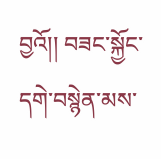བྱའོ།། བཟང་སྐྱོང་དགེ་བསྙེན་མས་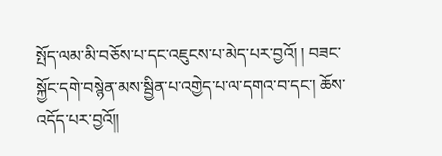སྤོད་ལམ་མི་བཅོས་པ་དང་འཇུངས་པ་མེད་པར་བྱའོ། ། བཟང་སྐྱོང་དགེ་བསྙེན་མས་སྦྱིན་པ་འགྱེད་པ་ལ་དགའ་བ་དང་། ཆོས་འདོད་པར་བྱའོ།།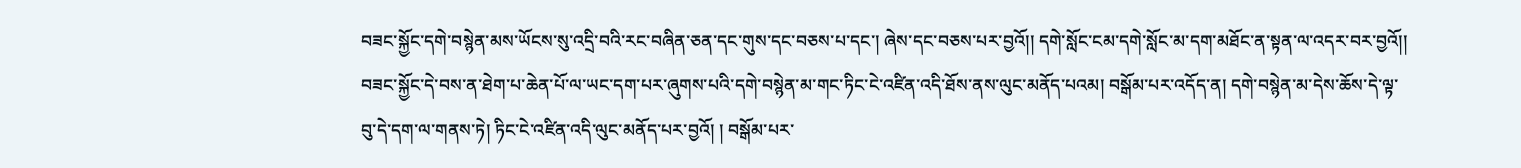བཟང་སྐྱོང་དགེ་བསྙེན་མས་ཡོངས་སུ་འདྲི་བའི་རང་བཞིན་ཅན་དང་གུས་དང་བཅས་པ་དང་། ཞེས་དང་བཅས་པར་བྱའོ།། དགེ་སློང་ངམ་དགེ་སློང་མ་དག་མཐོང་ན་སྟན་ལ་འདར་བར་བྱའོ།། བཟང་སྐྱོང་དེ་བས་ན་ཐེག་པ་ཆེན་པོ་ལ་ཡང་དག་པར་ཞུགས་པའི་དགེ་བསྙེན་མ་གང་ཏིང་ངེ་འཛིན་འདི་ཐོས་ནས་ལུང་མནོད་པའམ། བསྒོམ་པར་འདོད་ན། དགེ་བསྙེན་མ་དེས་ཆོས་དེ་ལྟ་བུ་དེ་དག་ལ་གནས་ཏེ། ཏིང་ངེ་འཛིན་འདི་ལུང་མནོད་པར་བྱའོ། ། བསྒོམ་པར་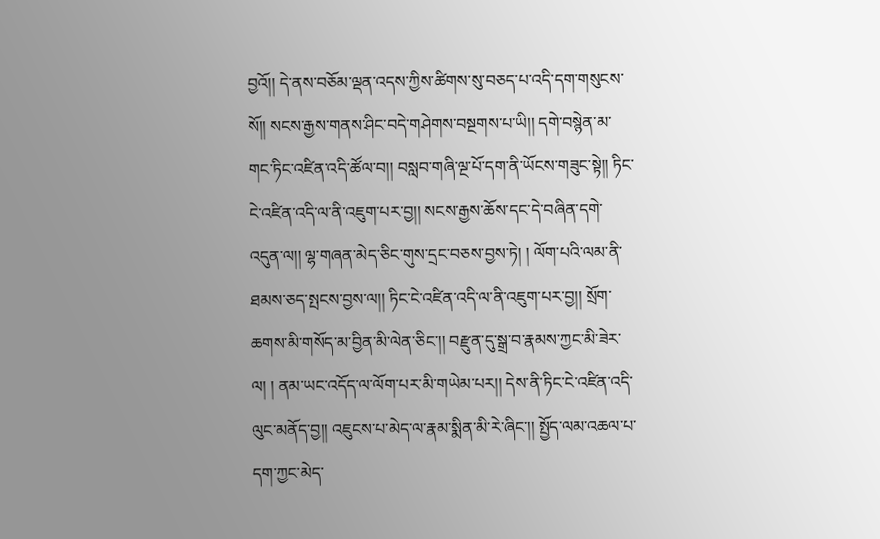བྱའོ།། དེ་ནས་བཅོམ་ལྡན་འདས་ཀྱིས་ཚིགས་སུ་བཅད་པ་འདི་དག་གསུངས་སོ།། སངས་རྒྱས་གནས་ཤིང་བདེ་གཤེགས་བསྔགས་པ་ཡི།། དགེ་བསྙེན་མ་གང་ཏིང་འཛིན་འདི་ཚོལ་བ།། བསླབ་གཞི་ལྔ་པོ་དག་ནི་ཡོངས་གཟུང་སྟེ།། ཏིང་ངེ་འཛིན་འདི་ལ་ནི་འཇུག་པར་བྱ།། སངས་རྒྱས་ཆོས་དང་དེ་བཞིན་དགེ་འདུན་ལ།། ལྷ་གཞན་མེད་ཅིང་གུས་དྲང་བཅས་བྱས་ཏེ། ། ལོག་པའི་ལམ་ནི་ཐམས་ཅད་སྤངས་བྱས་ལ།། ཏིང་ངེ་འཛིན་འདི་ལ་ནི་འཇུག་པར་བྱ།། སྲོག་ཆགས་མི་གསོད་མ་བྱིན་མི་ལེན་ཅིང་།། བརྫུན་དུ་སྒྲ་བ་རྣམས་ཀྱང་མི་ཟེར་ལ། ། ནམ་ཡང་འདོད་ལ་ལོག་པར་མི་གཡེམ་པར།། དེས་ནི་ཏིང་ངེ་འཛིན་འདི་ལུང་མནོད་བྱ།། འཇུངས་པ་མེད་ལ་རྣམ་སྨིན་མི་རེ་ཞིང་།། སྤྱོད་ལམ་འཆལ་པ་དག་ཀྱང་མེད་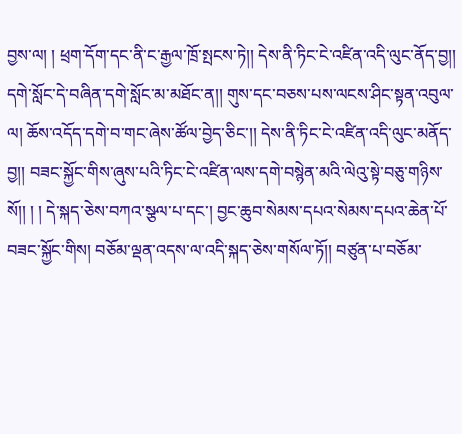བྱས་ལ། ། ཕྲག་དོག་དང་ནི་ང་རྒྱལ་ཁྲོ་སྤངས་ཏེ།། དེས་ནི་ཏིང་ངེ་འཛིན་འདི་ལུང་ནོད་བྱ།། དགེ་སློང་དེ་བཞིན་དགེ་སློང་མ་མཐོང་ན།། གུས་དང་བཅས་པས་ལངས་ཤིང་སྟན་འབུལ་ལ། ཆོས་འདོད་དགེ་བ་གང་ཞེས་ཚོལ་བྱེད་ཅིང་།། དེས་ནི་ཏིང་ངེ་འཛིན་འདི་ལུང་མནོད་བྱ།། བཟང་སྐྱོང་གིས་ཞུས་པའི་ཏིང་ངེ་འཛིན་ལས་དགེ་བསྙེན་མའི་ལེའུ་སྟེ་བཅུ་གཉིས་སོ།། ། ། དེ་སྐད་ཅེས་བཀའ་སྩལ་པ་དང་། བྱང་ཆུབ་སེམས་དཔའ་སེམས་དཔའ་ཆེན་པོ་བཟང་སྐྱོང་གིས། བཅོམ་ལྡན་འདས་ལ་འདི་སྐད་ཅེས་གསོལ་ཏོ།། བཙུན་པ་བཅོམ་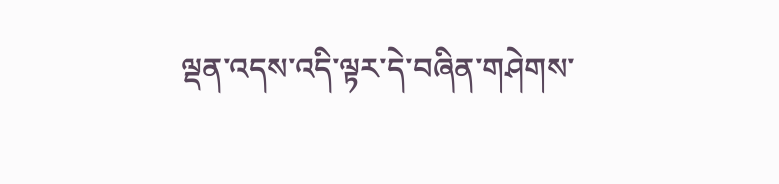ལྡན་འདས་འདི་ལྟར་དེ་བཞིན་གཤེགས་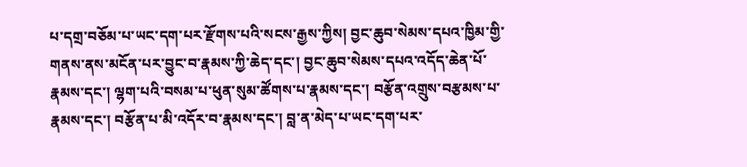པ་དགྲ་བཅོམ་པ་ཡང་དག་པར་རྫོགས་པའི་སངས་རྒྱས་ཀྱིས། བྱང་ཆུབ་སེམས་དཔའ་ཁྱིམ་གྱི་གནས་ནས་མངོན་པར་བྱུང་བ་རྣམས་ཀྱི་ཆེད་དང་། བྱང་ཆུབ་སེམས་དཔའ་འདོད་ཆེན་པོ་རྣམས་དང་། ལྷག་པའི་བསམ་པ་ཕུན་སུམ་ཚོགས་པ་རྣམས་དང་། བརྩོན་འགྲུས་བརྩམས་པ་རྣམས་དང་། བརྩོན་པ་མི་འདོར་བ་རྣམས་དང་། བླ་ན་མེད་པ་ཡང་དག་པར་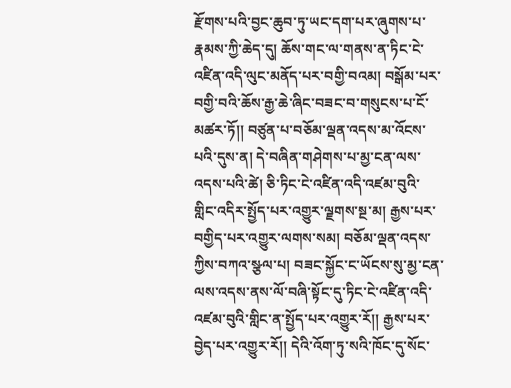རྫོགས་པའི་བྱང་ཆུབ་ཏུ་ཡང་དག་པར་ཞུགས་པ་རྣམས་ཀྱི་ཆེད་དུ། ཆོས་གང་ལ་གནས་ན་ཏིང་ངེ་འཛིན་འདི་ལུང་མནོད་པར་བགྱི་བའམ། བསྒོམ་པར་བགྱི་བའི་ཆོས་རྒྱ་ཆེ་ཞིང་བཟང་བ་གསུངས་པ་ངོ་མཚར་ཏོ།། བཙུན་པ་བཅོམ་ལྡན་འདས་མ་འོངས་པའི་དུས་ན། དེ་བཞིན་གཤེགས་པ་མྱ་ངན་ལས་འདས་པའི་ཚེ། ཅི་ཏིང་ངེ་འཛིན་འདི་འཛམ་བུའི་གླིང་འདིར་སྤྱོད་པར་འགྱུར་ལྗགས་སྔ་མ། རྒྱས་པར་བགྱིད་པར་འགྱུར་ལགས་སམ། བཅོམ་ལྡན་འདས་ཀྱིས་བཀའ་སྩལ་པ། བཟང་སྐྱོང་ང་ཡོངས་སུ་མྱ་ངན་ལས་འདས་ནས་ལོ་བཞི་སྟོང་དུ་ཏིང་ངེ་འཛིན་འདི་འཛམ་བུའི་གླིང་ན་སྤྱོད་པར་འགྱུར་རོ།། རྒྱས་པར་བྱེད་པར་འགྱུར་རོ།། དེའི་འོག་ཏུ་སའི་ཁོང་དུ་སོང་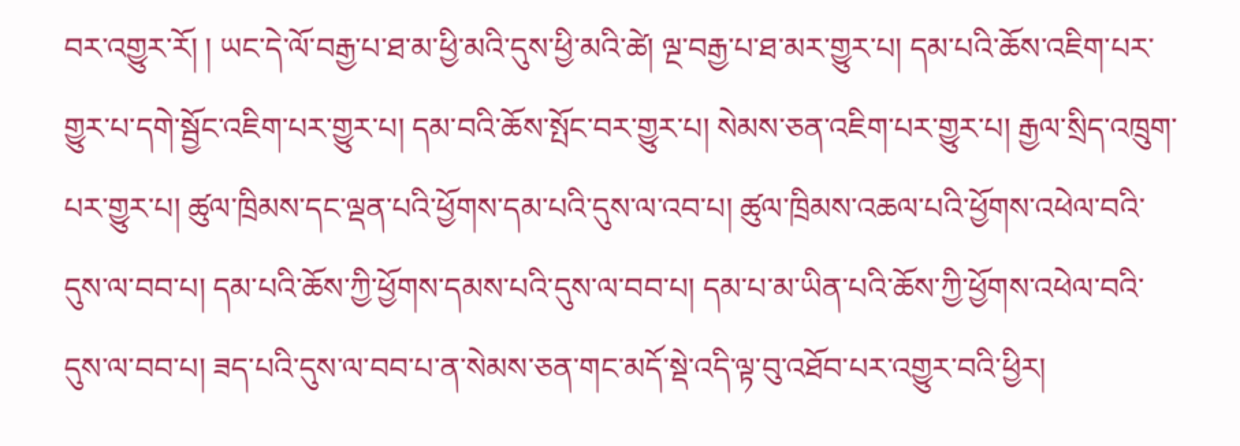བར་འགྱུར་རོ། ། ཡང་དེ་ལོ་བརྒྱ་པ་ཐ་མ་ཕྱི་མའི་དུས་ཕྱི་མའི་ཚེ། ལྔ་བརྒྱ་པ་ཐ་མར་གྱུར་པ། དམ་པའི་ཆོས་འཇིག་པར་གྱུར་པ་དགེ་སྦྱོང་འཇིག་པར་གྱུར་པ། དམ་བའི་ཆོས་སྤོང་བར་གྱུར་པ། སེམས་ཅན་འཇིག་པར་གྱུར་པ། རྒྱལ་སྲིད་འཁྲུག་པར་གྱུར་པ། ཚུལ་ཁྲིམས་དང་ལྡན་པའི་ཕྱོགས་དམ་པའི་དུས་ལ་འབ་པ། ཚུལ་ཁྲིམས་འཆལ་པའི་ཕྱོགས་འཕེལ་བའི་དུས་ལ་བབ་པ། དམ་པའི་ཆོས་ཀྱི་ཕྱོགས་དམས་པའི་དུས་ལ་བབ་པ། དམ་པ་མ་ཡིན་པའི་ཆོས་ཀྱི་ཕྱོགས་འཕེལ་བའི་དུས་ལ་བབ་པ། ཟད་པའི་དུས་ལ་བབ་པ་ན་སེམས་ཅན་གང་མདོ་སྡེ་འདི་ལྟ་བུ་འཐོབ་པར་འགྱུར་བའི་ཕྱིར།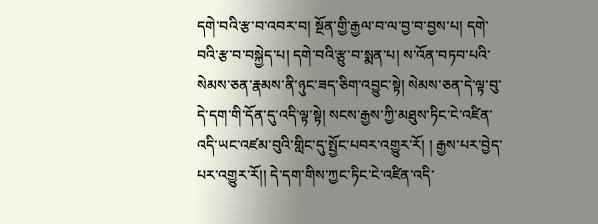དགེ་བའི་རྩ་བ་འབར་བ། སྔོན་གྱི་རྒྱལ་བ་ལ་བྱ་བ་བྱས་པ། དགེ་བའི་རྩ་བ་བསྐྱེད་པ། དགེ་བའི་རྩུ་བ་སྨན་པ། ས་འོན་བཏབ་པའི་སེམས་ཅན་རྣམས་ནི་ཉུང་ཟད་ཅིག་འབྱུང་སྟེ། སེམས་ཅན་དེ་ལྟ་བུ་དེ་དག་གི་དོན་དུ་འདི་ལྟ་སྟེ། སངས་རྒྱས་ཀྱི་མཐུས་ཏིང་ངེ་འཛིན་འདི་ཡང་འཛམ་བུའི་གླིང་དུ་སྤྱོང་པབར་འགྱུར་རོ། ། རྒྱས་པར་བྱེད་པར་འགྱུར་རོ།། དེ་དག་གིས་ཀྱང་ཏིང་ངེ་འཛིན་འདི་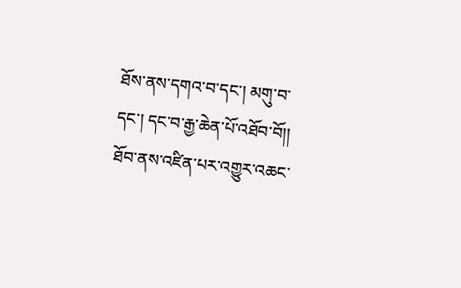ཐོས་ནས་དགའ་བ་དང་། མགུ་བ་དང་། དང་བ་རྒྱ་ཆེན་པོ་འཐོབ་བོ།། ཐོབ་ནས་འཛིན་པར་འགྱུར་འཆང་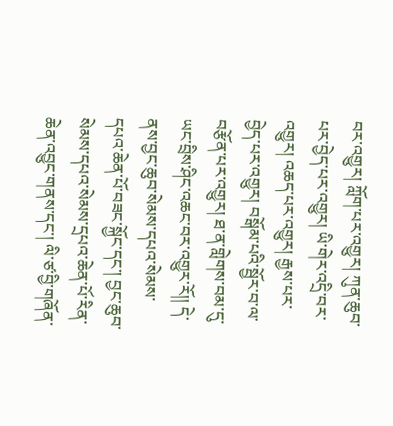བར་འགྱུར། ཀློག་པར་འགྱུར། ཀུན་ཆུབ་པར་བྱེད་པར་འགྱུར། ཡི་གེར་འདྲི་བར་འགྱུར། འཆད་པར་འགྱུར། རྒྱས་པར་བྱེད་པར་འགྱུར། བསྒོམ་པའི་སྦྱོར་བ་ལ་བརྩོན་པར་འགྱུར། ཐ་ན་གླེགས་བམ་དུ་ཡང་བྲིས་ཤིང་འཆང་བར་འགྱུར་རོ།། དེ་ནས་བྱང་ཆུབ་སེམས་དཔའ་སེམས་དཔའ་ཆེན་པོ་བཟང་སྐྱོང་དང་། བྱང་ཆུབ་སེམས་དཔའ་སེམས་དྲཔའ་ཆེན་པོ་རིན་ཆེན་འབྱུང་གནས་དང་། ལི་ཙ་བྱི་གཞོན་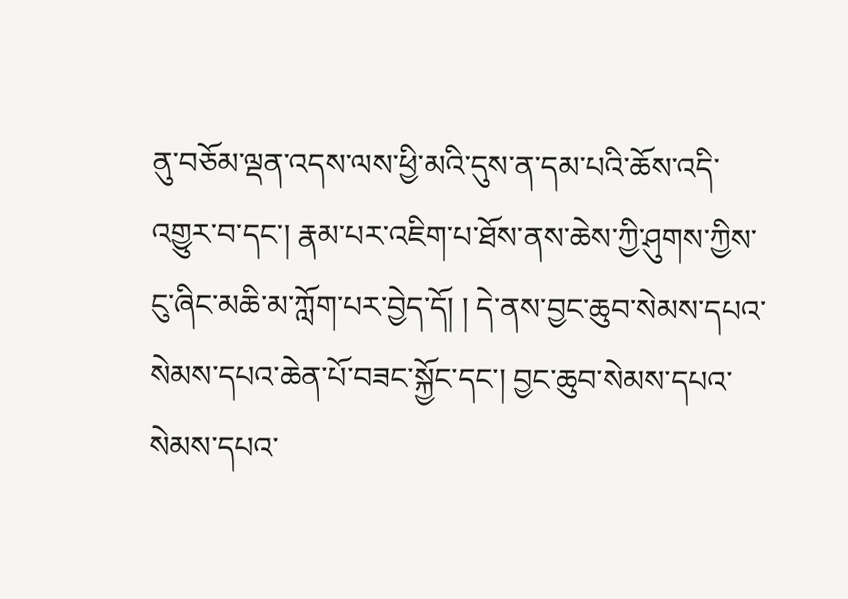ནུ་བཅོམ་ལྡན་འདས་ལས་ཕྱི་མའི་དུས་ན་དམ་པའི་ཆོས་འདི་འགྱུར་བ་དང་། རྣམ་པར་འཇིག་པ་ཐོས་ནས་ཆེས་ཀྱི་ཤུགས་ཀྱིས་ངུ་ཞིང་མཆི་མ་ཀློག་པར་བྱེད་དོ། ། དེ་ནས་བྱང་ཆུབ་སེམས་དཔའ་སེམས་དཔའ་ཆེན་པོ་བཟང་སྐྱོང་དང་། བྱང་ཆུབ་སེམས་དཔའ་སེམས་དཔའ་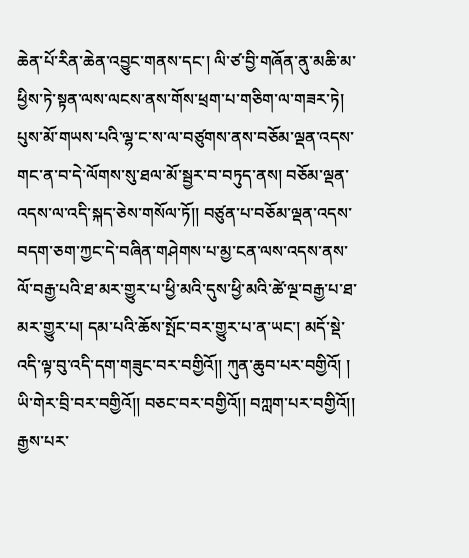ཆེན་པོ་རིན་ཆེན་འབྱུང་གནས་དང་། ལི་ཙ་བྱི་གཞོན་ནུ་མཆི་མ་ཕྱིས་ཏེ་སྟན་ལས་ལངས་ནས་གོས་ཕྲག་པ་གཅིག་ལ་གཟར་ཏེ། པུས་མོ་གཡས་པའི་ལྷ་ང་ས་ལ་བཙུགས་ནས་བཅོམ་ལྡན་འདས་གང་ན་བ་དེ་ལོགས་སུ་ཐལ་མོ་སྦྱར་བ་བཏུད་ནས། བཅོམ་ལྡན་འདས་ལ་འདི་སྐད་ཅེས་གསོལ་ཏོ།། བཙུན་པ་བཅོམ་ལྡན་འདས་བདག་ཅག་ཀྱང་དེ་བཞིན་གཤེགས་པ་མྱ་ངན་ལས་འདས་ནས་ལོ་བརྒྱ་པའི་ཐ་མར་གྱུར་པ་ཕྱི་མའི་དུས་ཕྱི་མའི་ཚེ་ལྔ་བརྒྱ་པ་ཐ་མར་གྱུར་པ། དམ་པའི་ཆོས་སྤོང་བར་གྱུར་པ་ན་ཡང་། མདོ་སྡེ་འདི་ལྟ་བུ་འདི་དག་གཟུང་བར་བགྱིའོ།། ཀུན་ཆུབ་པར་བགྱིའོ། ། ཡི་གེར་བྲི་བར་བགྱིའོ།། བཅང་བར་བགྱིའོ།། བཀླག་པར་བགྱིའོ།། རྒྱས་པར་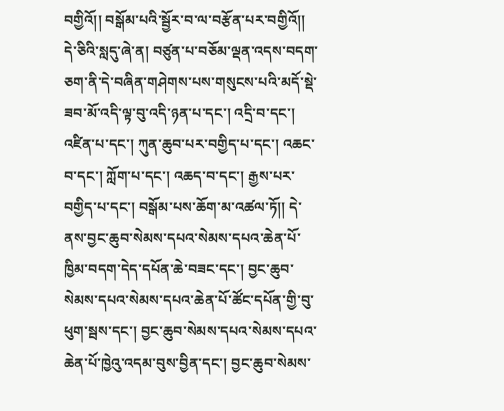བགྱིའོ།། བསྒོམ་པའི་སྦྱོར་བ་ལ་བརྩོན་པར་བགྱིའོ།། དེ་ཅིའི་སླདུ་ཞེ་ན། བཙུན་པ་བཅོམ་ལྡན་འདས་བདག་ཅག་ནི་དེ་བཞིན་གཤེགས་པས་གསུངས་པའི་མདོ་སྡེ་ཟབ་མོ་འདི་ལྟ་བུ་འདི་ཉན་པ་དང་། འདྲི་བ་དང་། འཛིན་པ་དང་། ཀུན་ཆུབ་པར་བགྱིད་པ་དང་། འཆང་བ་དང་། ཀློག་པ་དང་། འཆད་བ་དང་། རྒྱས་པར་བགྱིད་པ་དང་། བསྒོམ་པས་ཆོག་མ་འཚལ་ཏོ།། དེ་ནས་བྱང་ཆུབ་སེམས་དཔའ་སེམས་དཔའ་ཆེན་པོ་ཁྱིམ་བདག་དེད་དཔོན་ཆེ་བཟང་དང་། བྱང་ཆུབ་སེམས་དཔའ་སེམས་དཔའ་ཆེན་པོ་ཚོང་དཔོན་གྱི་བུ་ཕུག་སྦས་དང་། བྱང་ཆུབ་སེམས་དཔའ་སེམས་དཔའ་ཆེན་པོ་ཁྱེའུ་འདམ་བུས་བྱིན་དང་། བྱང་ཆུབ་སེམས་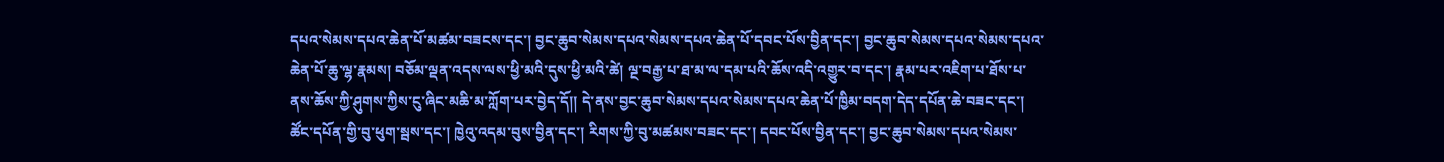དཔའ་སེམས་དཔའ་ཆེན་པོ་མཚམ་བཟངས་དང་། བྱང་ཆུབ་སེམས་དཔའ་སེམས་དཔའ་ཆེན་པོ་དབང་པོས་བྱིན་དང་། བྱང་ཆུབ་སེམས་དཔའ་སེམས་དཔའ་ཆེན་པོ་ཆུ་ལྷ་རྣམས། བཅོམ་ལྡན་འདས་ལས་ཕྱི་མའི་དུས་ཕྱི་མའི་ཚེ། ལྔ་བརྒྱ་པ་ཐ་མ་ལ་དམ་པའི་ཆོས་འདི་འགྱུར་བ་དང་། རྣམ་པར་འཇིག་པ་ཐོས་པ་ནས་ཆོས་ཀྱི་ཤུགས་ཀྱིས་ངུ་ཞིང་མཆི་མ་ཀློག་པར་བྱེད་དོ།། དེ་ནས་བྱང་ཆུབ་སེམས་དཔའ་སེམས་དཔའ་ཆེན་པོ་ཁྱིམ་བདག་དེད་དཔོན་ཆེ་བཟང་དང་། ཚོང་དཔོན་གྱི་བུ་ཕུག་སྦས་དང་། ཁྱེའུ་འདམ་བུས་བྱིན་དང་། རིགས་ཀྱི་བུ་མཚམས་བཟང་དང་། དབང་པོས་བྱིན་དང་། བྱང་ཆུབ་སེམས་དཔའ་སེམས་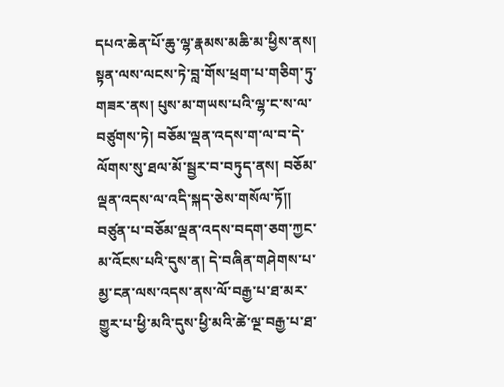དཔའ་ཆེན་པོ་ཆུ་ལྷ་རྣམས་མཆི་མ་ཕྱིས་ནས། སྟན་ལས་ལངས་ཏེ་བླ་གོས་ཕྲག་པ་གཅིག་ཏུ་གཟར་ནས། པུས་མ་གཡས་པའི་ལྷ་ང་ས་ལ་བཙུགས་ཏེ། བཅོམ་ལྡན་འདས་ག་ལ་བ་དེ་ལོགས་སུ་ཐལ་མོ་སྦྱར་བ་བཏུད་ནས། བཅོམ་ལྡན་འདས་ལ་འདི་སྐད་ཅེས་གསོལ་ཏོ།། བཙུན་པ་བཅོམ་ལྡན་འདས་བདག་ཅག་ཀྱང་མ་འོངས་པའི་དུས་ན། དེ་བཞིན་གཤེགས་པ་མྱ་ངན་ལས་འདས་ནས་ལོ་བརྒྱ་པ་ཐ་མར་གྱུར་པ་ཕྱི་མའི་དུས་ཕྱི་མའི་ཚེ་ལྔ་བརྒྱ་པ་ཐ་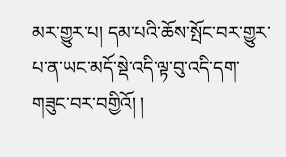མར་གྱུར་པ། དམ་པའི་ཆོས་སྤོང་བར་གྱུར་པ་ན་ཡང་མདོ་སྡེ་འདི་ལྟ་བུ་འདི་དག་གཟུང་བར་བགྱིའོ། །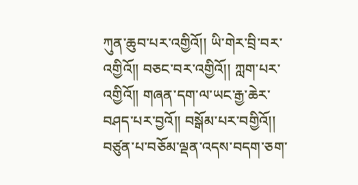ཀུན་ཆུབ་པར་འགྱིའོ།། ཡི་གེར་བྲི་བར་འགྱིའོ།། བཅང་བར་འགྱིའོ།། ཀླག་པར་འགྱིའོ།། གཞན་དག་ལ་ཡང་རྒྱ་ཆེར་བཤད་པར་བྱའོ།། བསྒོམ་པར་བགྱིའོ།། བཙུན་པ་བཅོམ་ལྡན་འདས་བདག་ཅག་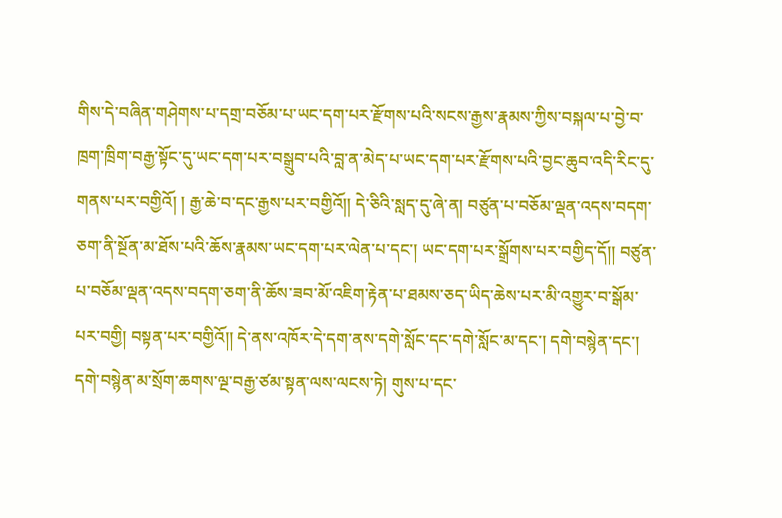གིས་དེ་བཞིན་གཤེགས་པ་དགྲ་བཅོམ་པ་ཡང་དག་པར་རྫོགས་པའི་སངས་རྒྱས་རྣམས་ཀྱིས་བསྐལ་པ་བྱེ་བ་ཁྲག་ཁྲིག་བརྒྱ་སྟོང་དུ་ཡང་དག་པར་བསྒྲུབ་པའི་བླ་ན་མེད་པ་ཡང་དག་པར་རྫོགས་པའི་བྱང་ཆུབ་འདི་རིང་དུ་གནས་པར་བགྱིའོ། ། རྒྱ་ཆེ་བ་དང་རྒྱས་པར་བགྱིའོ།། དེ་ཅིའི་སླད་དུ་ཞེ་ན། བཙུན་པ་བཅོམ་ལྡན་འདས་བདག་ཅག་ནི་སྔོན་མ་ཐོས་པའི་ཆོས་རྣམས་ཡང་དག་པར་ལེན་པ་དང་། ཡང་དག་པར་སྒྲོགས་པར་བགྱིད་དོ།། བཙུན་པ་བཅོམ་ལྡན་འདས་བདག་ཅག་ནི་ཆོས་ཟབ་མོ་འཇིག་རྟེན་པ་ཐམས་ཅད་ཡིད་ཆེས་པར་མི་འགྱུར་བ་སྒོམ་པར་བགྱི། བསྟན་པར་བགྱིའོ།། དེ་ནས་འཁོར་དེ་དག་ནས་དགེ་སློང་དང་དགེ་སློང་མ་དང་། དགེ་བསྙེན་དང་། དགེ་བསྙེན་མ་སྲོག་ཆགས་ལྔ་བརྒྱ་ཙམ་སྟན་ལས་ལངས་ཏེ། གུས་པ་དང་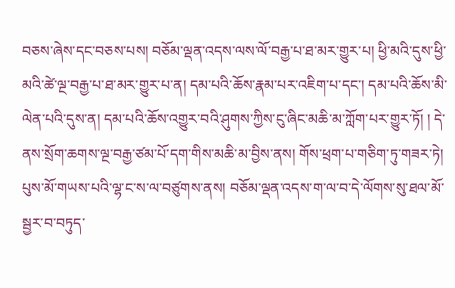བཅས་ཞེས་དང་བཅས་པས། བཅོམ་ལྡན་འདས་ལས་ལོ་བརྒྱ་པ་ཐ་མར་གྱུར་པ། ཕྱི་མའི་དུས་ཕྱི་མའི་ཚེ་ལྔ་བརྒྱ་པ་ཐ་མར་གྱུར་པ་ན། དམ་པའི་ཆོས་རྣམ་པར་འཇིག་པ་དང་། དམ་པའི་ཆོས་མི་ལེན་པའི་དུས་ན། དམ་པའི་ཆོས་འགྱུར་བའི་ཤུགས་ཀྱིས་ངུ་ཞིང་མཆི་མ་ཀློག་པར་གྱུར་ཏོ། ། དེ་ནས་སྲོག་ཆགས་ལྔ་བརྒྱ་ཙམ་པོ་དག་གིས་མཆི་མ་བྱིས་ནས། གོས་ཕྲག་པ་གཅིག་ཏུ་གཟར་ཏེ། པུས་མོ་གཡས་པའི་ལྷ་ང་ས་ལ་བཙུགས་ནས། བཅོམ་ལྡན་འདས་ག་ལ་བ་དེ་ལོགས་སུ་ཐལ་མོ་སྦྱར་བ་བཏུད་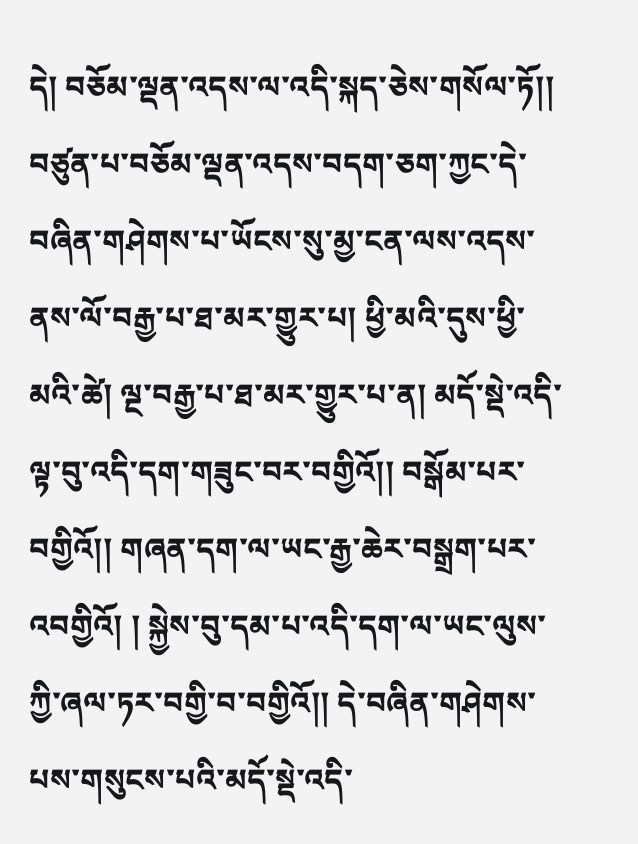དེ། བཅོམ་ལྡན་འདས་ལ་འདི་སྐད་ཅེས་གསོལ་ཏོ།། བཙུན་པ་བཅོམ་ལྡན་འདས་བདག་ཅག་ཀྱང་དེ་བཞིན་གཤེགས་པ་ཡོངས་སུ་མྱ་ངན་ལས་འདས་ནས་ལོ་བརྒྱ་པ་ཐ་མར་གྱུར་པ། ཕྱི་མའི་དུས་ཕྱི་མའི་ཚེ། ལྔ་བརྒྱ་པ་ཐ་མར་གྱུར་པ་ན། མདོ་སྡེ་འདི་ལྟ་བུ་འདི་དག་གཟུང་བར་བགྱིའོ།། བསྒོམ་པར་བགྱིའོ།། གཞན་དག་ལ་ཡང་རྒྱ་ཆེར་བསྒྲག་པར་འབགྱིའོ། ། སྐྱེས་བུ་དམ་པ་འདི་དག་ལ་ཡང་ལུས་ཀྱི་ཞལ་ཏར་བགྱི་བ་བགྱིའོ།། དེ་བཞིན་གཤེགས་པས་གསུངས་པའི་མདོ་སྡེ་འདི་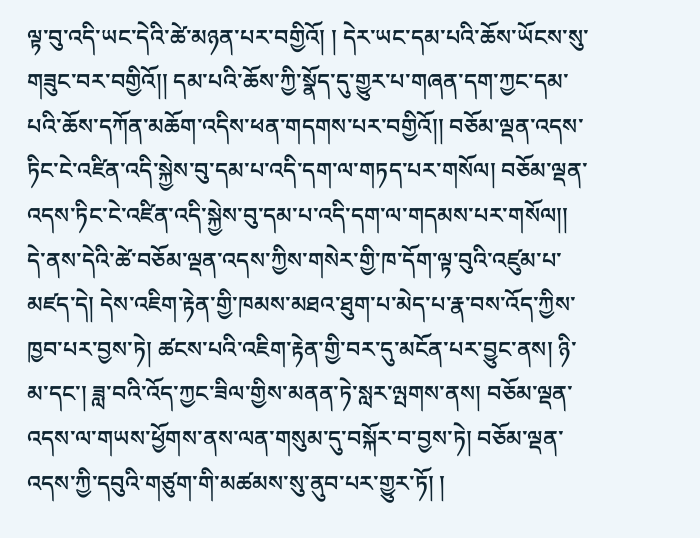ལྟ་བུ་འདི་ཡང་དེའི་ཚེ་མཉན་པར་བགྱིའོ། ། དེར་ཡང་དམ་པའི་ཆོས་ཡོངས་སུ་གཟུང་བར་བགྱིའོ།། དམ་པའི་ཆོས་ཀྱི་སྣོད་དུ་གྱུར་པ་གཞན་དག་ཀྱང་དམ་པའི་ཆོས་དཀོན་མཆོག་འདིས་ཕན་གདགས་པར་བགྱིའོ།། བཅོམ་ལྡན་འདས་ཏིང་ངེ་འཛིན་འདི་སྐྱེས་བུ་དམ་པ་འདི་དག་ལ་གཏད་པར་གསོལ། བཅོམ་ལྡན་འདས་ཏིང་ངེ་འཛིན་འདི་སྐྱེས་བུ་དམ་པ་འདི་དག་ལ་གདམས་པར་གསོལ།། དེ་ནས་དེའི་ཚེ་བཅོམ་ལྡན་འདས་ཀྱིས་གསེར་གྱི་ཁ་དོག་ལྟ་བུའི་འཛུམ་པ་མཛད་དེ། དེས་འཇིག་རྟེན་གྱི་ཁམས་མཐའ་ཐུག་པ་མེད་པ་རྣ་བས་འོད་ཀྱིས་ཁྱབ་པར་བྱས་ཏེ། ཚངས་པའི་འཇིག་རྟེན་གྱི་བར་དུ་མངོན་པར་བྱུང་ནས། ཉི་མ་དང་། ཟླ་བའི་འོད་ཀྱང་ཟིལ་གྱིས་མནན་ཏེ་སླར་ལྤགས་ནས། བཅོམ་ལྡན་འདས་ལ་གཡས་ཕྱོགས་ནས་ལན་གསུམ་དུ་བསྐོར་བ་བྱས་ཏེ། བཅོམ་ལྡན་འདས་ཀྱི་དབུའི་གཙུག་གི་མཚམས་སུ་ནུབ་པར་གྱུར་ཏོ། །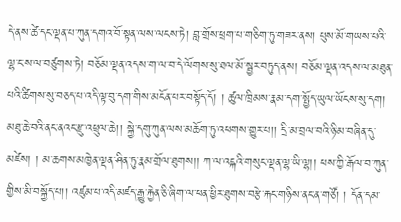དེ་ནས་ཚེ་དང་ལྡན་པ་ཀུན་དགའ་བོ་སྟན་ལས་ལངས་ཏེ། བླ་གྲོས་ཕྲག་པ་གཅིག་ཏུ་གཟར་ནས། པུས་མོ་གཡས་པའི་ལྷ་ང་ས་ལ་བཙུགས་ཏེ། བཅོམ་ལྡན་འདས་ག་ལ་བ་དེ་ལོགས་སུ་ཐལ་མོ་སྦྱར་བཏུད་ནས། བཅོམ་ལྡན་འདས་ལ་མཐུན་པའི་ཚིགས་སུ་བཅད་པ་འདི་ལྟ་བུ་དག་གིས་མངོན་པར་བསྟོད་དོ། ། ཚུལ་ཁྲིམས་རྣམ་དག་སྤྱོད་ཡུལ་ཡོངས་སུ་དག། མཐུ་ཆེ་བའི་ནང་ནའང་རྫུ་འཕྲུལ་ཆེ།། སྐྱེ་དགུ་ཀུན་ལས་མཆོག་ཏུ་འཕགས་གྱུར་པ།། དྲི་མ་བྲལ་བའི་ཉི་མ་བཞིན་དུ་མཛེས། ། མ་ཆགས་མཁྱེན་ལྡན་ཤིན་ཏུ་རྣམ་གྲོལ་ཐུགས།། ཀ་ལ་འངྐའི་གསུང་ལྡན་ལྷ་ཡི་ལྷ།། ཕས་ཀྱི་རྒོལ་བ་ཀུན་གྱིས་མི་བསྐྱོད་པ།། འཛུམ་པ་འདི་མཛད་རྒྱུ་རྐྱེན་ཅི་ཞིག་ལ་ཕན་ཕྱིར་ཐུགས་བརྩེ་རྐང་གཉིས་ནང་ན་གཙོ། ། དོན་དམ་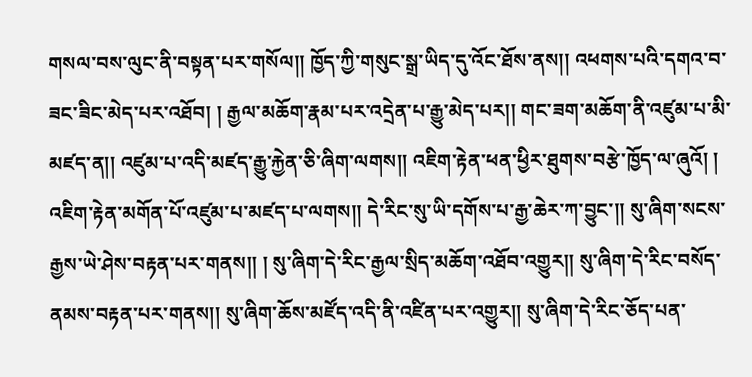གསལ་བས་ལུང་ནི་བསྟན་པར་གསོལ།། ཁྱོད་ཀྱི་གསུང་སྒྲ་ཡིད་དུ་འོང་ཐོས་ནས།། འཕགས་པའི་དགའ་བ་ཟང་ཟིང་མེད་པར་འཐོབ། ། རྒྱལ་མཆོག་རྣམ་པར་འདྲེན་པ་རྒྱུ་མེད་པར།། གང་ཟག་མཆོག་ནི་འཛུམ་པ་མི་མཛད་ན།། འཛུམ་པ་འདི་མཛད་རྒྱུ་རྐྱེན་ཅི་ཞིག་ལགས།། འཇིག་རྟེན་ཕན་ཕྱིར་ཐུགས་བརྩེ་ཁྱོད་ལ་ཞུའོ། ། འཇིག་རྟེན་མགོན་པོ་འཛུམ་པ་མཛད་པ་ལགས།། དེ་རིང་སུ་ཡི་དགོས་པ་རྒྱ་ཆེར་ཀ་བྱུང་།། སུ་ཞིག་སངས་རྒྱས་ཡེ་ཤེས་བརྟན་པར་གནས།། ། སུ་ཞིག་དེ་རིང་རྒྱལ་སྲིད་མཆོག་འཐོབ་འགྱུར།། སུ་ཞིག་དེ་རིང་བསོད་ནམས་བརྟན་པར་གནས།། སུ་ཞིག་ཆོས་མཛོད་འདི་ནི་འཛིན་པར་འགྱུར།། སུ་ཞིག་དེ་རིང་ཅོད་པན་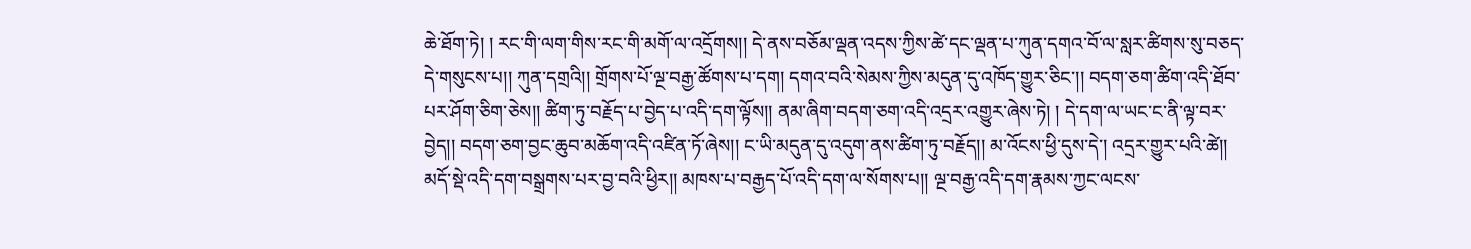ཆེ་ཐོག་ཏེ། ། རང་གི་ལག་གིས་རང་གི་མགོ་ལ་འདྲོགས།། དེ་ནས་བཅོམ་ལྡན་འདས་ཀྱིས་ཚེ་དང་ལྡན་པ་ཀུན་དགའ་བོ་ལ་སླར་ཚིགས་སུ་བཅད་དེ་གསུངས་པ།། ཀུན་དགྲའི།། གྲོགས་པོ་ལྔ་བརྒྱ་ཚོགས་པ་དག། དགའ་བའི་སེམས་ཀྱིས་མདུན་དུ་འཁོད་གྱུར་ཅིང་།། བདག་ཅག་ཚིག་འདི་ཐོབ་པར་ཤོག་ཅིག་ཅེས།། ཚིག་ཏུ་བརྗོད་པ་བྱེད་པ་འདི་དག་ལྟོས།། ནམ་ཞིག་བདག་ཅག་འདི་འདྲར་འགྱུར་ཞེས་ཏེ། ། དེ་དག་ལ་ཡང་ང་ནི་ལྟ་བར་བྱེད།། བདག་ཅག་བྱང་ཆུབ་མཆོག་འདི་འཛིན་ཏོ་ཞེས།། ང་ཡི་མདུན་དུ་འདུག་ནས་ཚིག་ཏུ་བརྗོད།། མ་འོངས་ཕྱི་དུས་དེ་། འདྲར་གྱུར་པའི་ཚེ།། མདོ་སྡེ་འདི་དག་བསྒྲགས་པར་བྱ་བའི་ཕྱིར།། མཁས་པ་བརྒྱད་པོ་འདི་དག་ལ་སོགས་པ།། ལྔ་བརྒྱ་འདི་དག་རྣམས་ཀྱང་ལངས་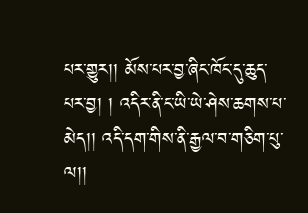པར་གྱུར།། མོས་པར་བྱ་ཞིང་ཁོང་དུ་ཆུད་པར་བྱ། ། འདིར་ནི་ང་ཡི་ཡེ་ཤེས་ཆགས་པ་མེད།། འདི་དག་གིས་ནི་རྒྱལ་བ་གཅིག་པུ་ལ།།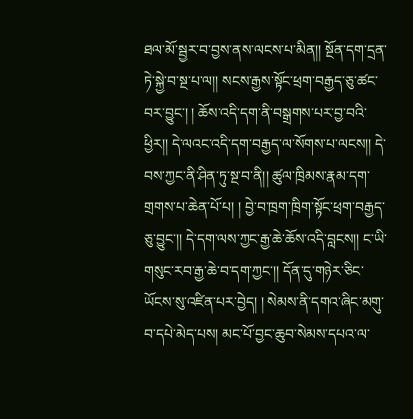ཐལ་མོ་སྦྱར་བ་བྱས་ནས་ལངས་པ་མིན།། སྔོན་དག་དྲན་ཏེ་སྐྱེ་བ་སྔ་པ་ལ།། སངས་རྒྱས་སྟོང་ཕྲག་བརྒྱད་ཅུ་ཚང་བར་བྱུང་། ། ཆོས་འདི་དག་ནི་བསྒྲགས་པར་བྱ་བའི་ཕྱིར།། དེ་ལའང་འདི་དག་བརྒྱད་ལ་སོགས་པ་ལངས།། དེ་བས་ཀྱང་ནི་ཤིན་ཏུ་སྔ་བ་ནི།། ཚུལ་ཁྲིམས་རྣམ་དག་གྲགས་པ་ཆེན་པོ་པ། ། བྱེ་བ་ཁྲག་ཁྲིག་སྟོང་ཕྲག་བརྒྱད་ཅུ་བྱུང་།། དེ་དག་ལས་ཀྱང་རྒྱ་ཆེ་ཆོས་འདི་བླངས།། ང་ཡི་གསུང་རབ་རྒྱ་ཆེ་བ་དག་ཀྱང་།། དོན་དུ་གཉེར་ཅིང་ཡོངས་སུ་འཛིན་པར་བྱེད། ། སེམས་ནི་དགའ་ཞིང་མགུ་བ་དཔེ་མེད་པས། མང་པོ་བྱང་ཆུབ་སེམས་དཔའ་ལ་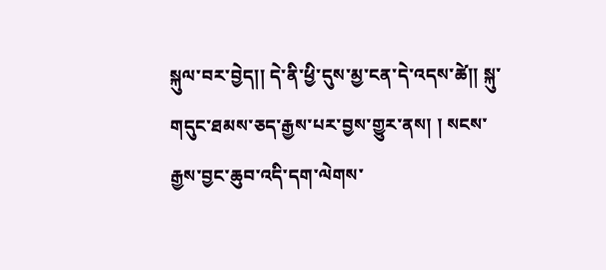སྐུལ་བར་བྱེད།། དེ་ནི་ཕྱི་དུས་མྱ་ངན་དེ་འདས་ཚེ།། སྐུ་གདུང་ཐམས་ཅད་རྒྱས་པར་བྱས་གྱུར་ནས། ། སངས་རྒྱས་བྱང་ཆུབ་འདི་དག་ལེགས་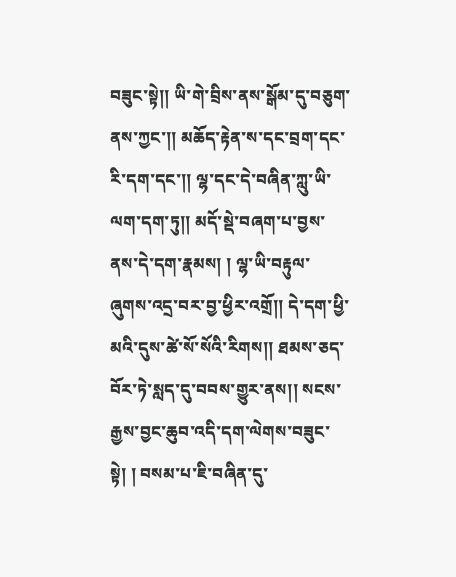བཟུང་སྟེ།། ཡི་གེ་བྲིས་ནས་སྒོམ་དུ་བཅུག་ནས་ཀྱང་།། མཆོད་རྟེན་ས་དང་བྲག་དང་རི་དག་དང་།། ལྷ་དང་དེ་བཞིན་ཀླུ་ཡི་ལག་དག་ཏུ།། མདོ་སྡེ་བཞག་པ་བྱས་ནས་དེ་དག་རྣམས། ། ལྷ་ཡི་བརྟུལ་ཞུགས་འདྲ་བར་བྱ་ཕྱིར་འགྲོ།། དེ་དག་ཕྱི་མའི་དུས་ཚེ་སོ་སོའི་རིགས།། ཐམས་ཅད་བོར་ཏེ་སླད་དུ་བབས་གྱུར་ནས།། སངས་རྒྱས་བྱང་ཆུབ་འདི་དག་ལེགས་བཟུང་སྟེ། ། བསམ་པ་ཇི་བཞིན་དུ་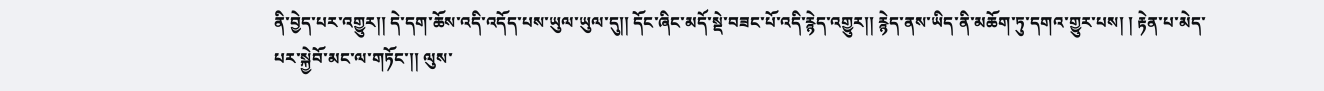ནི་བྱེད་པར་འགྱུར།། དེ་དག་ཆོས་འདི་འདོད་པས་ཡུལ་ཡུལ་དུ།། དོང་ཞིང་མདོ་སྡེ་བཟང་པོ་འདི་རྙེད་འགྱུར།། རྙེད་ནས་ཡིད་ནི་མཆོག་ཏུ་དགའ་གྱུར་པས། ། རྟེན་པ་མེད་པར་སྐྱེབོ་མང་ལ་གཏོང་།། ལུས་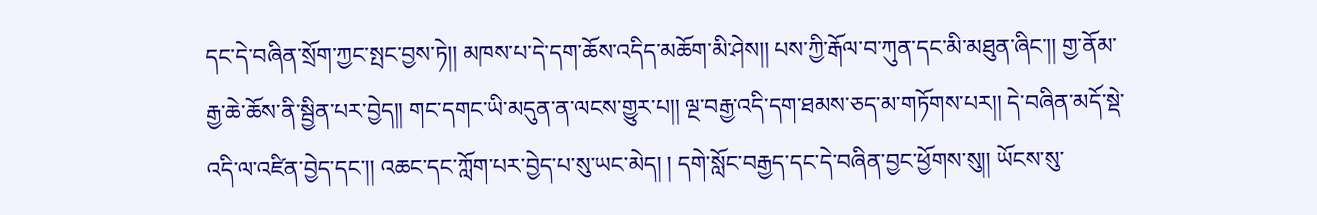དང་དེ་བཞིན་སྲོག་ཀྱང་སྤང་བྱས་ཏེ།། མཁས་པ་དེ་དག་ཆོས་འདིད་མཆོག་མི་ཤེས།། པས་ཀྱི་རྒོལ་བ་ཀུན་དང་མི་མཐུན་ཞིང་།། གྱ་ནོམ་རྒྱ་ཆེ་ཆོས་ནི་སྦྱིན་པར་བྱེད།། གང་དགང་ཡི་མདུན་ན་ལངས་གྱུར་པ།། ལྔ་བརྒྱ་འདི་དག་ཐམས་ཅད་མ་གཏོགས་པར།། དེ་བཞིན་མདོ་སྡེ་འདི་ལ་འཛིན་བྱེད་དང་།། འཆང་དང་ཀློག་པར་བྱེད་པ་སུ་ཡང་མེད། ། དགེ་སློང་བརྒྱད་དང་དེ་བཞིན་བྱང་ཕྱོགས་སུ།། ཡོངས་སུ་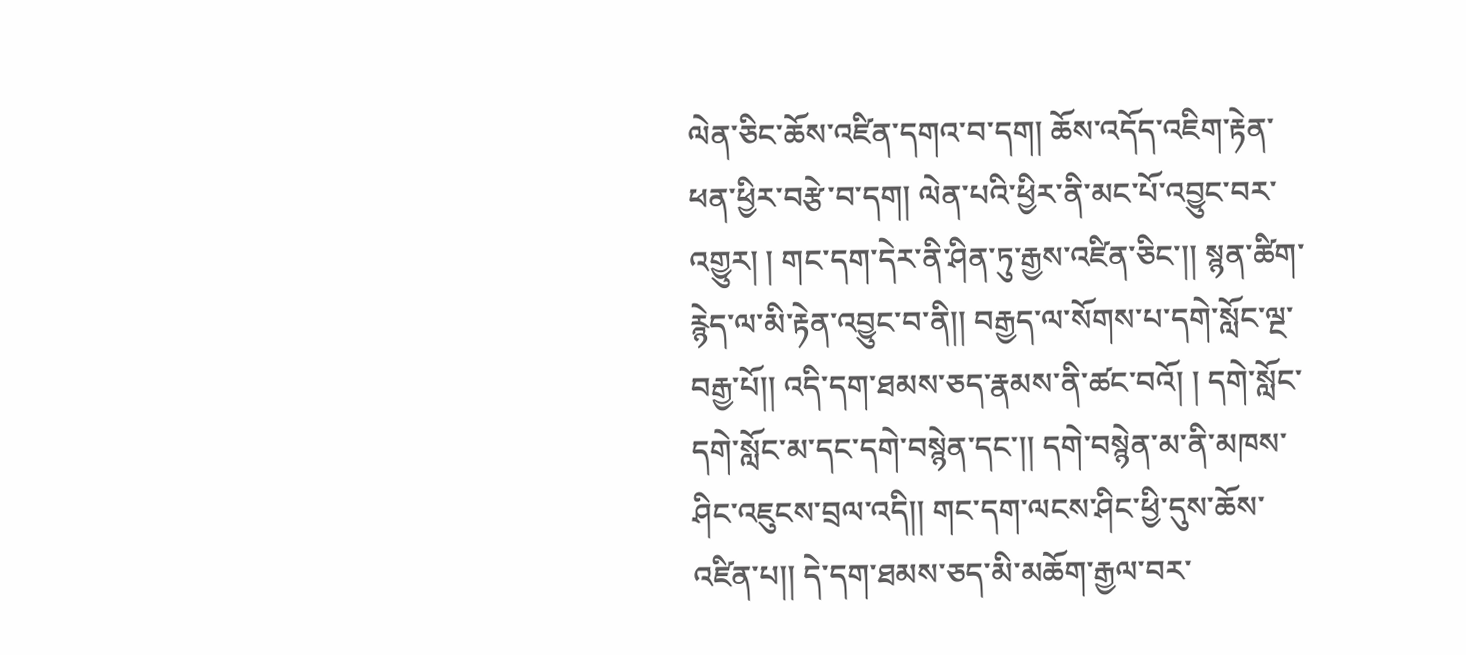ལེན་ཅིང་ཆོས་འཛིན་དགའ་བ་དག། ཆོས་འདོད་འཇིག་རྟེན་ཕན་ཕྱིར་བརྩེ་བ་དག། ལེན་པའི་ཕྱིར་ནི་མང་པོ་འབྱུང་བར་འགྱུར། ། གང་དག་དེར་ནི་ཤིན་ཏུ་རྒྱས་འཛིན་ཅིང་།། སྙན་ཚིག་རྙེད་ལ་མི་རྟེན་འབྱུང་བ་ནི།། བརྒྱད་ལ་སོགས་པ་དགེ་སློང་ལྔ་བརྒྱ་པོ།། འདི་དག་ཐམས་ཅད་རྣམས་ནི་ཚང་བའོ། ། དགེ་སློང་དགེ་སློང་མ་དང་དགེ་བསྙེན་དང་།། དགེ་བསྙེན་མ་ནི་མཁས་ཤིང་འཇུངས་བྲལ་འདི།། གང་དག་ལངས་ཤིང་ཕྱི་དུས་ཆོས་འཛིན་པ།། དེ་དག་ཐམས་ཅད་མི་མཆོག་རྒྱལ་བར་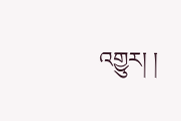འགྱུར། །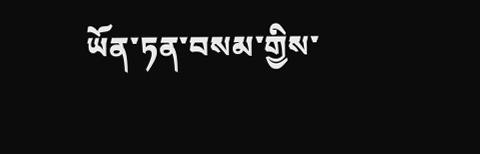ཡོན་ཏན་བསམ་གྱིས་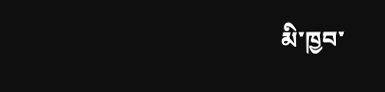མི་ཁྱབ་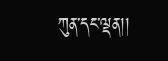ཀུན་དང་ལྡན།།